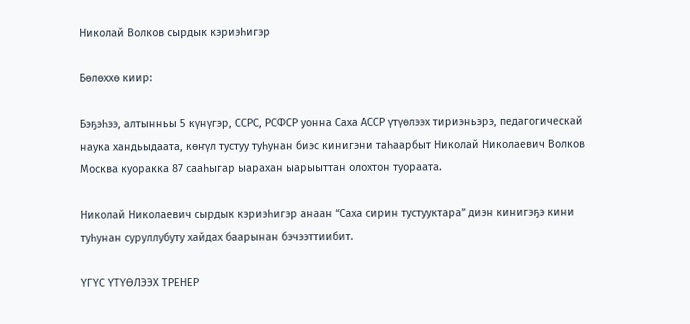Николай Волков сырдык кэриэһигэр

Бөлөххө киир:

Бэҕэһээ, алтынньы 5 күнүгэр, ССРС, РСФСР уонна Саха АССР үтүөлээх тириэньэрэ, педагогическай наука хандьыдаата, көҥүл тустуу туһунан биэс кинигэни таһаарбыт Николай Николаевич Волков Москва куоракка 87 сааһыгар ыарахан ыарыыттан олохтон туораата.

Николай Николаевич сырдык кэриэһигэр анаан “Саха сирин тустууктара” диэн кинигэҕэ кини туһунан суруллубуту хайдах баарынан бэчээттиибит.

ҮГҮС ҮТҮӨЛЭЭХ ТРЕНЕР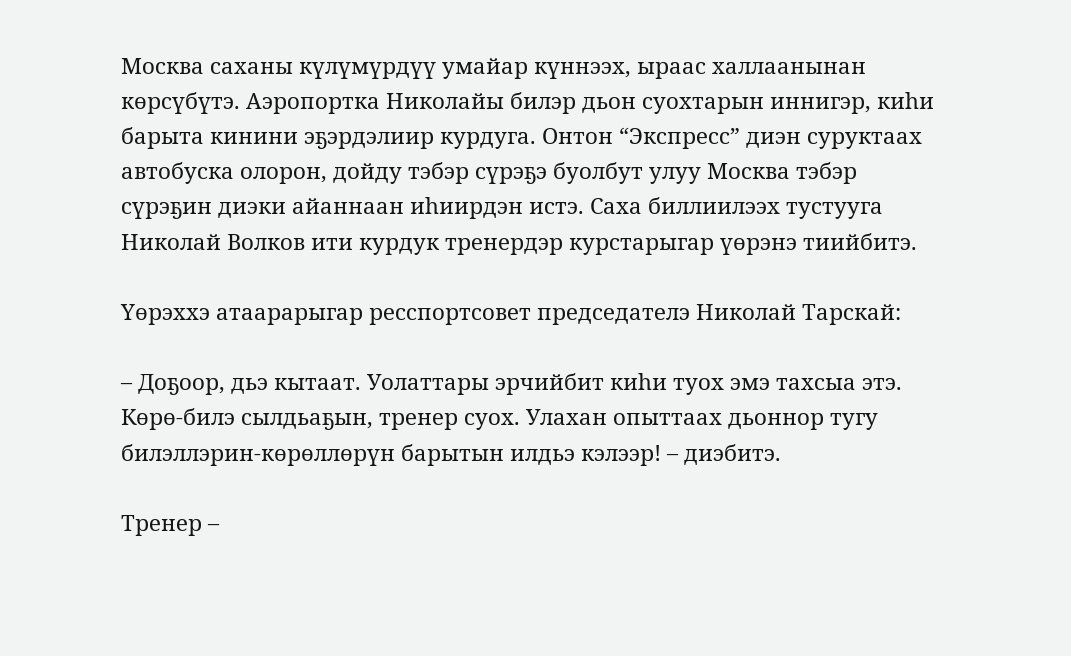Москва саханы күлүмүрдүү умайар күннээх, ыраас халлаанынан көрсүбүтэ. Аэропортка Николайы билэр дьон суохтарын иннигэр, киһи барыта кинини эҕэрдэлиир курдуга. Онтон “Экспресс” диэн суруктаах автобуска олорон, дойду тэбэр сүрэҕэ буолбут улуу Москва тэбэр сүрэҕин диэки айаннаан иһиирдэн истэ. Саха биллиилээх тустууга Николай Волков ити курдук тренердэр курстарыгар үөрэнэ тиийбитэ.

Үөрэххэ атаарарыгар ресспортсовет председателэ Николай Тарскай:

– Доҕоор, дьэ кытаат. Уолаттары эрчийбит киһи туох эмэ тахсыа этэ. Көрө-билэ сылдьаҕын, тренер суох. Улахан опыттаах дьоннор тугу билэллэрин-көрөллөрүн барытын илдьэ кэлээр! – диэбитэ.

Тренер –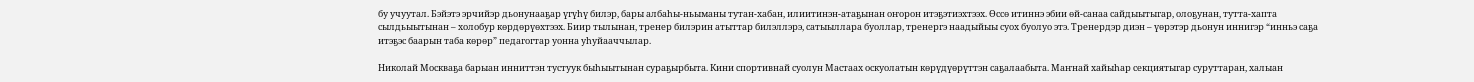бу учуутал. Бэйэтэ эрчийэр дьонунааҕар үгүһү билэр, бары албаһы-ньыманы тутан-хабан, илиитинэн-атаҕынан оҥорон итэҕэтиэхтээх. Өссө итиннэ эбии өй-санаа сайдыытыгар, олоҕунан, тутта-хапта сылдьыытынан – холобур көрдөрүөхтээх. Биир тылынан, тренер билэрин атыттар билэллэрэ, сатыыллара буоллар, тренергэ наадыйыы суох буолуо этэ. Тренердэр диэн – үөрэтэр дьонун иннигэр “инньэ саҕа итэҕэс баарын таба көрөр” педагогтар уонна уһуйааччылар.

Николай Москваҕа барыан инниттэн тустуук быһыытынан сураҕырбыта. Кини спортивнай суолун Мастаах оскуолатын көрүдүөрүттэн саҕалаабыта. Маҥнай хайыһар секциятыгар суруттаран, халыан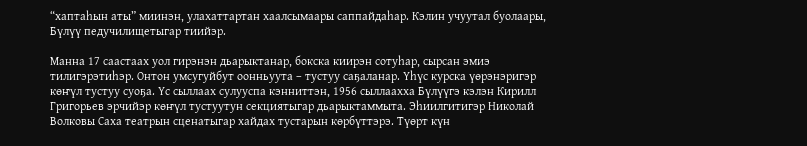“хаптаһын аты” миинэн, улахаттартан хаалсымаары саппайдаһар. Кэлин учуутал буолаары, Бүлүү педучилищетыгар тиийэр.

Манна 17 саастаах уол гирэнэн дьарыктанар, бокска киирэн сотуһар, сырсан эмиэ тилигэрэтиһэр. Онтон умсугуйбут оонньуута – тустуу саҕаланар. Үһүс курска үөрэнэригэр көҥүл тустуу суоҕа. Үс сыллаах сулууспа кэнниттэн, 1956 сыллаахха Бүлүүгэ кэлэн Кирилл Григорьев эрчийэр көҥүл тустуутун секциятыгар дьарыктаммыта. Эһиилгитигэр Николай Волковы Саха театрын сценатыгар хайдах тустарын көрбүттэрэ. Түөрт күн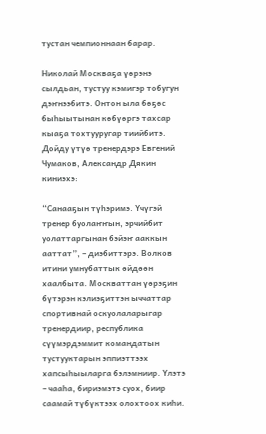тустан чемпионнаан барар.

Николай Москваҕа үөрэнэ сылдьан, тустуу кэмигэр тобугун дэҥнээбитэ. Онтон ыла бөҕөс быһыытынан көбүөргэ тахсар кыаҕа тохтууругар тиийбитэ. Дойду үтүө тренердэрэ Евгений Чумаков, Александр Дякин киниэхэ:

“Санааҕын түһэримэ. Үчүгэй тренер буолаҥҥын, эрчийбит уолаттаргынан бэйэҥ ааккын ааттат”, – диэбиттэрэ. Волков итини умнубаттык өйдөөн хаалбыта. Москваттан үөрэҕин бүтэрэн кэлиэҕиттэн ыччаттар спортивнай оскуолаларыгар тренердиир, республика сүүмэрдэммит командатын тустууктарын эппиэттээх хапсыһыыларга бэлэмниир. Үлэтэ – чааһа, бириэмэтэ суох, биир саамай түбүктээх олохтоох киһи.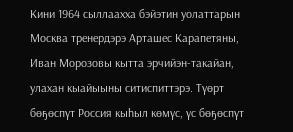Кини 1964 сыллаахха бэйэтин уолаттарын Москва тренердэрэ Арташес Карапетяны, Иван Морозовы кытта эрчийэн-такайан, улахан кыайыыны ситиспиттэрэ. Түөрт бөҕөспүт Россия кыһыл көмүс, үс бөҕөспүт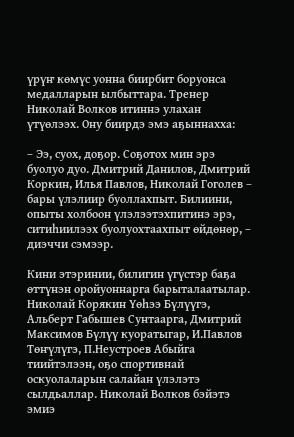үрүҥ көмүс уонна биирбит боруонса медалларын ылбыттара. Тренер Николай Волков итиннэ улахан үтүөлээх. Ону биирдэ эмэ аҕыннахха:

– Ээ, суох, доҕор. Соҕотох мин эрэ буолуо дуо. Дмитрий Данилов, Дмитрий Коркин, Илья Павлов, Николай Гоголев – бары үлэлиир буоллахпыт. Билиини, опыты холбоон үлэлээтэхпитинэ эрэ, ситиһиилээх буолуохтаахпыт өйдөнөр, – диэччи сэмээр.

Кини этэринии, билигин үгүстэр баҕа өттүнэн оройуоннарга барыталаатылар. Николай Корякин Үөһээ Бүлүүгэ, Альберт Габышев Сунтаарга, Дмитрий Максимов Бүлүү куоратыгар, И.Павлов Төҥүлүгэ, П.Неустроев Абыйга тиийтэлээн, оҕо спортивнай оскуолаларын салайан үлэлэтэ сылдьаллар. Николай Волков бэйэтэ эмиэ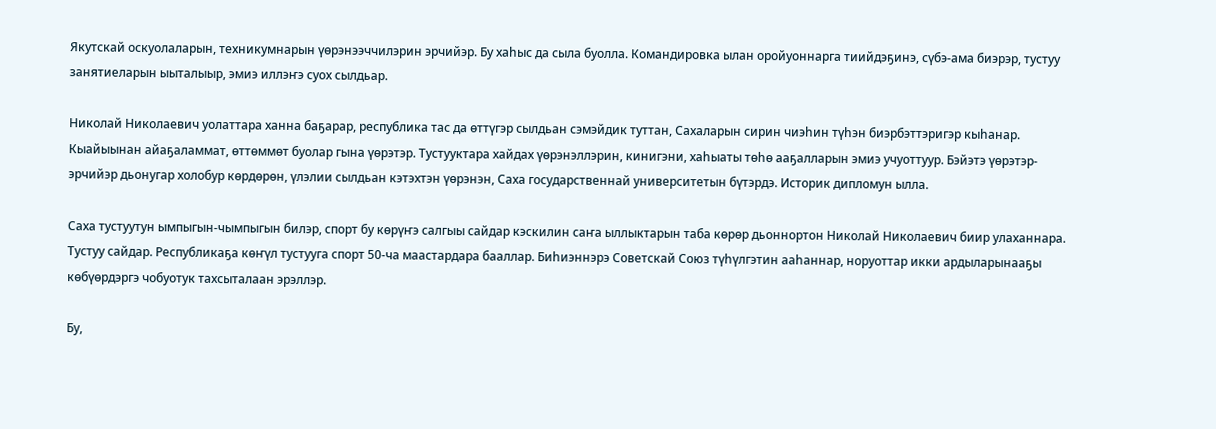Якутскай оскуолаларын, техникумнарын үөрэнээччилэрин эрчийэр. Бу хаһыс да сыла буолла. Командировка ылан оройуоннарга тиийдэҕинэ, сүбэ-ама биэрэр, тустуу занятиеларын ыыталыыр, эмиэ иллэҥэ суох сылдьар.

Николай Николаевич уолаттара ханна баҕарар, республика тас да өттүгэр сылдьан сэмэйдик туттан, Сахаларын сирин чиэһин түһэн биэрбэттэригэр кыһанар. Кыайыынан айаҕаламмат, өттөммөт буолар гына үөрэтэр. Тустууктара хайдах үөрэнэллэрин, кинигэни, хаһыаты төһө ааҕалларын эмиэ учуоттуур. Бэйэтэ үөрэтэр-эрчийэр дьонугар холобур көрдөрөн, үлэлии сылдьан кэтэхтэн үөрэнэн, Саха государственнай университетын бүтэрдэ. Историк дипломун ылла.

Саха тустуутун ымпыгын-чымпыгын билэр, спорт бу көрүҥэ салгыы сайдар кэскилин саҥа ыллыктарын таба көрөр дьоннортон Николай Николаевич биир улаханнара. Тустуу сайдар. Республикаҕа көҥүл тустууга спорт 50-ча маастардара бааллар. Биһиэннэрэ Советскай Союз түһүлгэтин ааһаннар, норуоттар икки ардыларынааҕы көбүөрдэргэ чобуотук тахсыталаан эрэллэр.

Бу,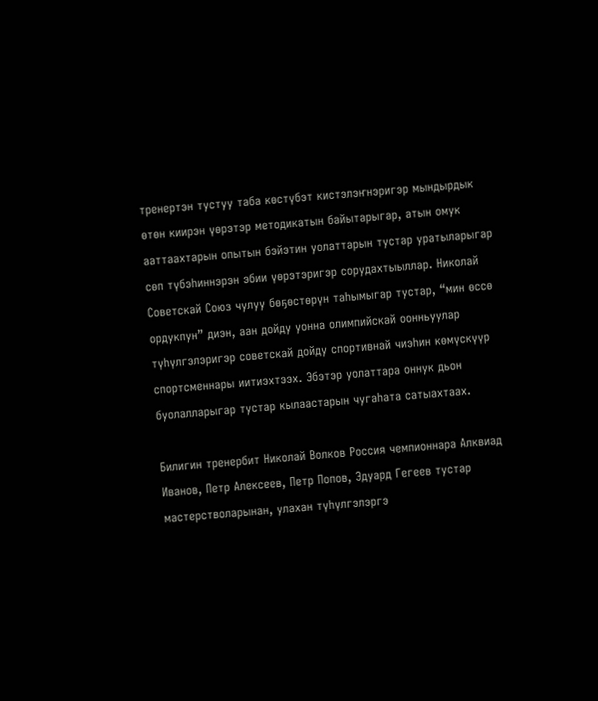тренертэн тустуу таба көстүбэт кистэлэҥнэригэр мындырдык өтөн киирэн үөрэтэр методикатын байытарыгар, атын омук ааттаахтарын опытын бэйэтин уолаттарын тустар уратыларыгар сөп түбэһиннэрэн эбии үөрэтэригэр сорудахтыыллар. Николай Советскай Союз чулуу бөҕөстөрүн таһымыгар тустар, “мин өссө ордукпун” диэн, аан дойду уонна олимпийскай оонньуулар түһүлгэлэригэр советскай дойду спортивнай чиэһин көмүскүүр спортсменнары иитиэхтээх. Эбэтэр уолаттара оннук дьон буолалларыгар тустар кылаастарын чугаһата сатыахтаах.

Билигин тренербит Николай Волков Россия чемпионнара Алквиад Иванов, Петр Алексеев, Петр Попов, Эдуард Гегеев тустар мастерстволарынан, улахан түһүлгэлэргэ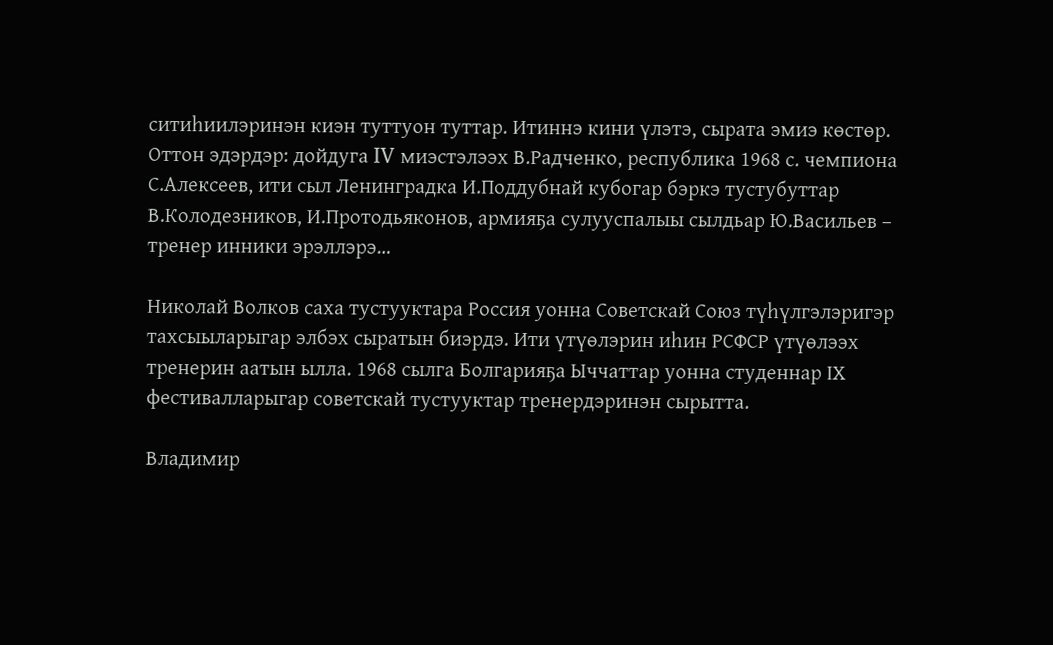ситиһиилэринэн киэн туттуон туттар. Итиннэ кини үлэтэ, сырата эмиэ көстөр. Оттон эдэрдэр: дойдуга IV миэстэлээх В.Радченко, республика 1968 с. чемпиона С.Алексеев, ити сыл Ленинградка И.Поддубнай кубогар бэркэ тустубуттар В.Колодезников, И.Протодьяконов, армияҕа сулууспалыы сылдьар Ю.Васильев – тренер инники эрэллэрэ…

Николай Волков саха тустууктара Россия уонна Советскай Союз түһүлгэлэригэр тахсыыларыгар элбэх сыратын биэрдэ. Ити үтүөлэрин иһин РСФСР үтүөлээх тренерин аатын ылла. 1968 сылга Болгарияҕа Ыччаттар уонна студеннар IХ фестивалларыгар советскай тустууктар тренердэринэн сырытта.

Владимир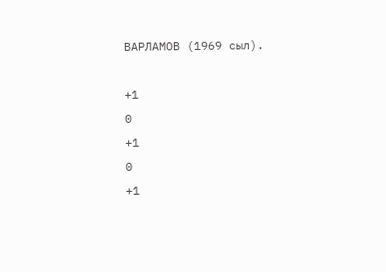ВАРЛАМОВ (1969 сыл).

+1
0
+1
0
+1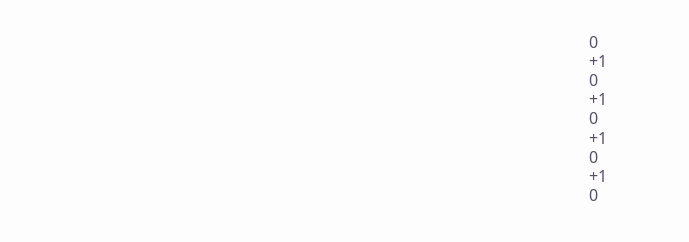0
+1
0
+1
0
+1
0
+1
0